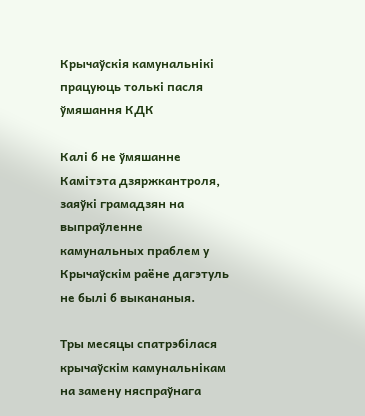Крычаўскія камунальнікі працуюць толькі пасля ўмяшання КДК

Калі б не ўмяшанне Камітэта дзяржкантроля, заяўкі грамадзян на выпраўленне камунальных праблем у Крычаўскім раёне дагэтуль не былі б выкананыя.

Тры месяцы спатрэбілася крычаўскім камунальнікам на замену няспраўнага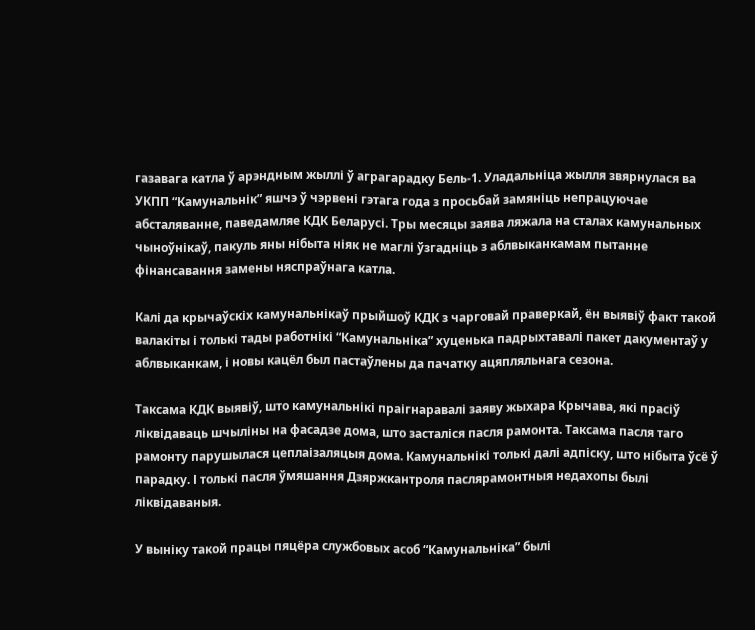газавага катла ў арэндным жыллі ў аграгарадку Бель-1. Уладальніца жылля звярнулася ва УКПП “Камунальнік” яшчэ ў чэрвені гэтага года з просьбай замяніць непрацуючае абсталяванне, паведамляе КДК Беларусі. Тры месяцы заява ляжала на сталах камунальных чыноўнікаў, пакуль яны нібыта ніяк не маглі ўзгадніць з аблвыканкамам пытанне фінансавання замены няспраўнага катла.

Калі да крычаўскіх камунальнікаў прыйшоў КДК з чарговай праверкай, ён выявіў факт такой валакіты і толькі тады работнікі “Камунальніка” хуценька падрыхтавалі пакет дакументаў у аблвыканкам, і новы кацёл был пастаўлены да пачатку ацяпляльнага сезона.

Таксама КДК выявіў, што камунальнікі праігнаравалі заяву жыхара Крычава, які прасіў ліквідаваць шчыліны на фасадзе дома, што засталіся пасля рамонта. Таксама пасля таго рамонту парушылася цеплаізаляцыя дома. Камунальнікі толькі далі адпіску, што нібыта ўсё ў парадку. І толькі пасля ўмяшання Дзяржкантроля паслярамонтныя недахопы былі ліквідаваныя.

У выніку такой працы пяцёра службовых асоб “Камунальніка” былі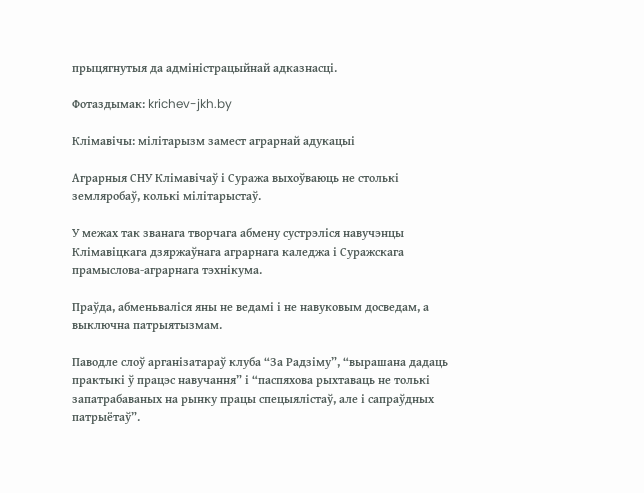прыцягнутыя да адміністрацыйнай адказнасці.

Фотаздымак: krichev-jkh.by

Клімавічы: мілітарызм замест аграрнай адукацыі

Аграрныя СНУ Клімавічаў і Суража выхоўваюць не столькі земляробаў, колькі мілітарыстаў.

У межах так званага творчага абмену сустрэліся навучэнцы Клімавіцкага дзяржаўнага аграрнага каледжа і Суражскага прамыслова-аграрнага тэхнікума.

Праўда, абменьваліся яны не ведамі і не навуковым досведам, а выключна патрыятызмам.

Паводле слоў арганізатараў клуба “За Радзіму”, “вырашана дадаць практыкі ў працэс навучання” і “паспяхова рыхтаваць не толькі запатрабаваных на рынку працы спецыялістаў, але і сапраўдных патрыётаў”.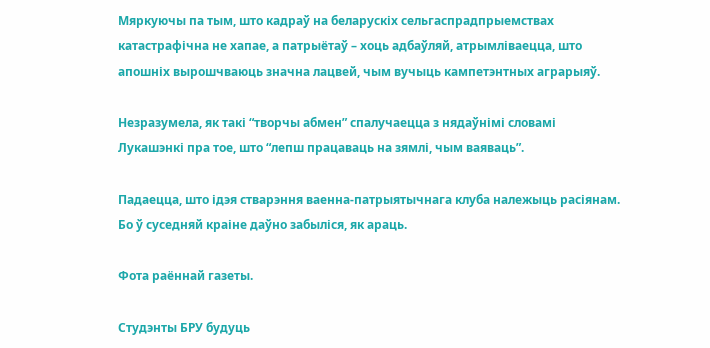Мяркуючы па тым, што кадраў на беларускіх сельгаспрадпрыемствах катастрафічна не хапае, а патрыётаў – хоць адбаўляй, атрымліваецца, што апошніх вырошчваюць значна лацвей, чым вучыць кампетэнтных аграрыяў.

Незразумела, як такі “творчы абмен” спалучаецца з нядаўнімі словамі Лукашэнкі пра тое, што “лепш працаваць на зямлі, чым ваяваць”.

Падаецца, што ідэя стварэння ваенна-патрыятычнага клуба належыць расіянам. Бо ў суседняй краіне даўно забыліся, як араць.

Фота раённай газеты.

Студэнты БРУ будуць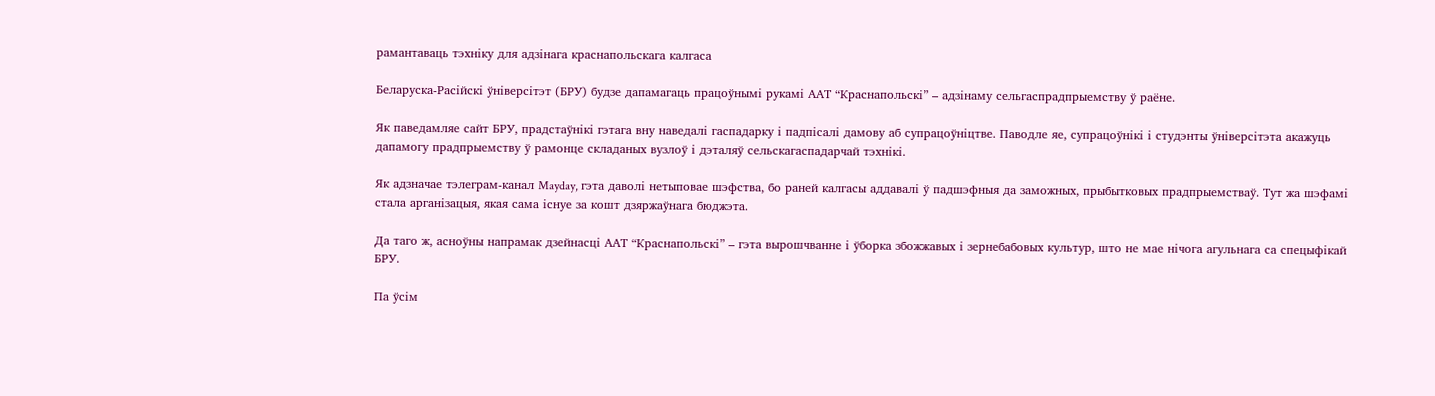рамантаваць тэхніку для адзінага краснапольскага калгаса

Беларуска-Расійскі ўніверсітэт (БРУ) будзе дапамагаць працоўнымі рукамі ААТ “Краснапольскі” – адзінаму сельгаспрадпрыемству ў раёне.

Як паведамляе сайт БРУ, прадстаўнікі гэтага вну наведалі гаспадарку і падпісалі дамову аб супрацоўніцтве. Паводле яе, супрацоўнікі і студэнты ўніверсітэта акажуць дапамогу прадпрыемству ў рамонце складаных вузлоў і дэталяў сельскагаспадарчай тэхнікі.

Як адзначае тэлеграм-канал Mayday, гэта даволі нетыповае шэфства, бо раней калгасы аддавалі ў падшэфныя да заможных, прыбытковых прадпрыемстваў. Тут жа шэфамі стала арганізацыя, якая сама існуе за кошт дзяржаўнага бюджэта.

Да таго ж, асноўны напрамак дзейнасці ААТ “Краснапольскі” – гэта вырошчванне і ўборка збожжавых і зернебабовых культур, што не мае нічога агульнага са спецыфікай БРУ.

Па ўсім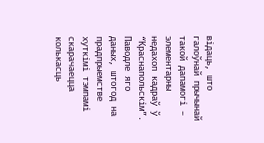відаць, што галоўнай прычынай такой дапамогі – элементарны недахоп кадраў ў “Краснапольскім”. Паводле яго даных, штогод на прадпрыемстве хуткімі тэмпамі скарачаецца колькасць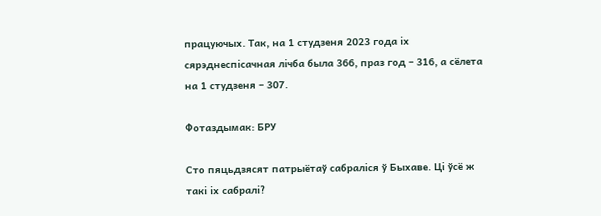працуючых. Так, на 1 студзеня 2023 года іх сярэднеспісачная лічба была 366, праз год – 316, а сёлета на 1 студзеня – 307.

Фотаздымак: БРУ

Сто пяцьдзясят патрыётаў сабраліся ў Быхаве. Ці ўсё ж такі іх сабралі?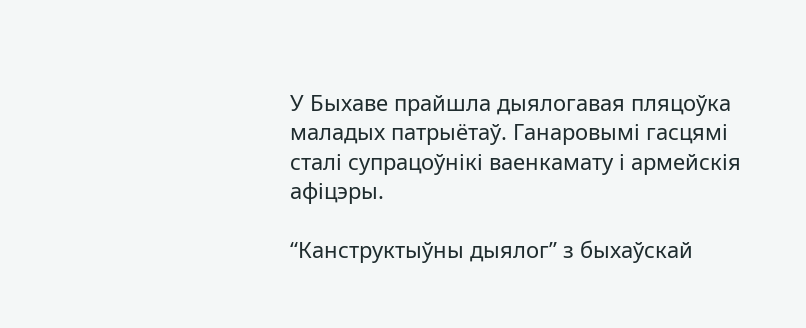У Быхаве прайшла дыялогавая пляцоўка маладых патрыётаў. Ганаровымі гасцямі сталі супрацоўнікі ваенкамату і армейскія афіцэры.

“Канструктыўны дыялог” з быхаўскай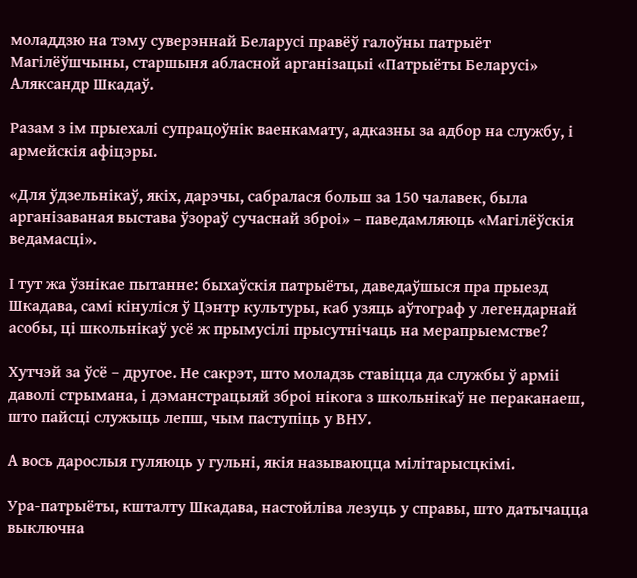моладдзю на тэму суверэннай Беларусі правёў галоўны патрыёт Магілёўшчыны, старшыня абласной арганізацыі «Патрыёты Беларусі» Аляксандр Шкадаў.

Разам з ім прыехалі супрацоўнік ваенкамату, адказны за адбор на службу, і армейскія афіцэры.

«Для ўдзельнікаў, якіх, дарэчы, сабралася больш за 150 чалавек, была арганізаваная выстава ўзораў сучаснай зброі» – паведамляюць «Магілёўскія ведамасці».

І тут жа ўзнікае пытанне: быхаўскія патрыёты, даведаўшыся пра прыезд Шкадава, самі кінуліся ў Цэнтр культуры, каб узяць аўтограф у легендарнай асобы, ці школьнікаў усё ж прымусілі прысутнічаць на мерапрыемстве?

Хутчэй за ўсё – другое. Не сакрэт, што моладзь ставіцца да службы ў арміі даволі стрымана, і дэманстрацыяй зброі нікога з школьнікаў не пераканаеш, што пайсці служыць лепш, чым паступіць у ВНУ.

А вось дарослыя гуляюць у гульні, якія называюцца мілітарысцкімі.

Ура-патрыёты, кшталту Шкадава, настойліва лезуць у справы, што датычацца выключна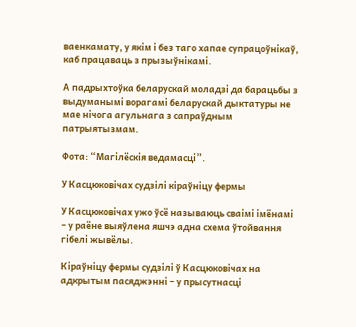ваенкамату, у якім і без таго хапае супрацоўнікаў, каб працаваць з прызыўнікамі.

А падрыхтоўка беларускай моладзі да барацьбы з выдуманымі ворагамі беларускай дыктатуры не мае нічога агульнага з сапраўдным патрыятызмам.

Фота: “Магілёскія ведамасці”.

У Касцюковічах судзілі кіраўніцу фермы

У Касцюковічах ужо ўсё называюць сваімі імёнамі – у раёне выяўлена яшчэ адна схема ўтойвання гібелі жывёлы.

Кіраўніцу фермы судзілі ў Касцюковічах на адкрытым пасяджэнні – у прысутнасці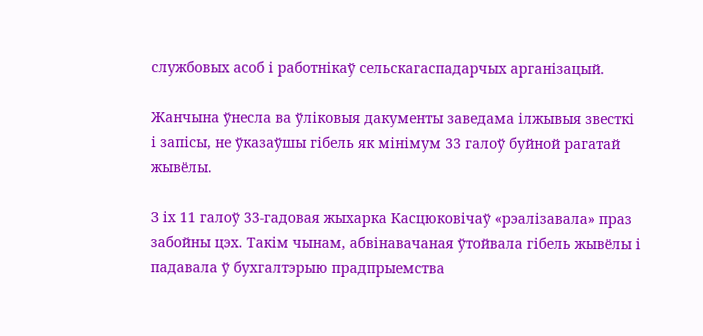службовых асоб і работнікаў сельскагаспадарчых арганізацый.

Жанчына ўнесла ва ўліковыя дакументы заведама ілжывыя звесткі і запісы, не ўказаўшы гібель як мінімум 33 галоў буйной рагатай жывёлы.

З іх 11 галоў 33-гадовая жыхарка Касцюковічаў «рэалізавала» праз забойны цэх. Такім чынам, абвінавачаная ўтойвала гібель жывёлы і падавала ў бухгалтэрыю прадпрыемства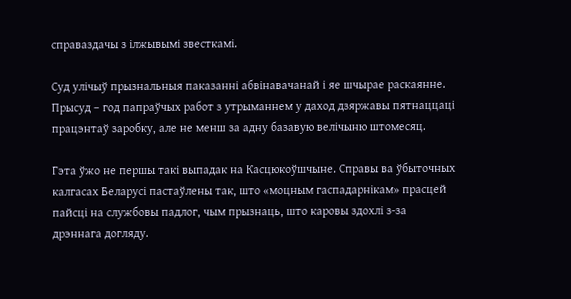справаздачы з ілжывымі звесткамі.

Суд улічыў прызнальныя паказанні абвінавачанай і яе шчырае раскаянне. Прысуд – год папраўчых работ з утрыманнем у даход дзяржавы пятнаццаці працэнтаў заробку, але не менш за адну базавую велічыню штомесяц.

Гэта ўжо не першы такі выпадак на Касцюкоўшчыне. Справы ва ўбыточных калгасах Беларусі пастаўлены так, што «моцным гаспадарнікам» прасцей пайсці на службовы падлог, чым прызнаць, што каровы здохлі з-за дрэннага догляду.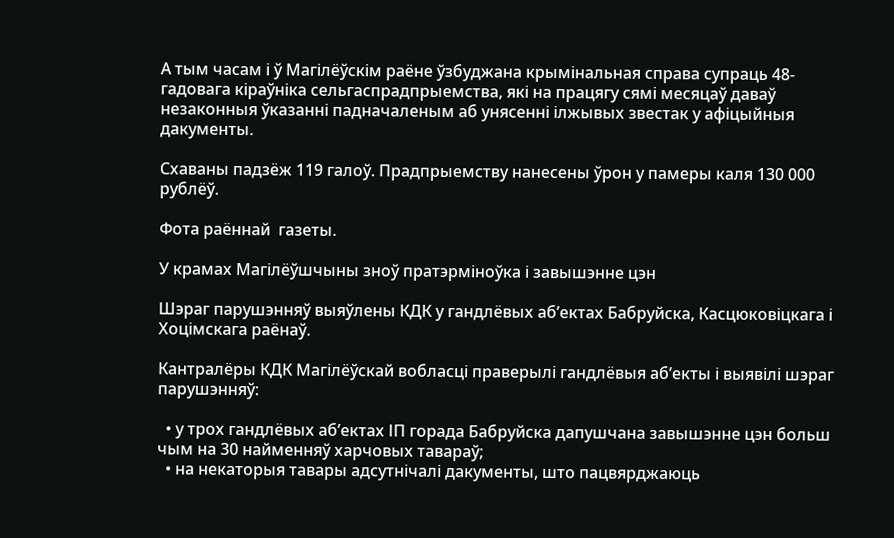А тым часам і ў Магілёўскім раёне ўзбуджана крымінальная справа супраць 48-гадовага кіраўніка сельгаспрадпрыемства, які на працягу сямі месяцаў даваў незаконныя ўказанні падначаленым аб унясенні ілжывых звестак у афіцыйныя дакументы.

Схаваны падзёж 119 галоў. Прадпрыемству нанесены ўрон у памеры каля 130 000 рублёў.

Фота раённай  газеты.

У крамах Магілёўшчыны зноў пратэрміноўка і завышэнне цэн

Шэраг парушэнняў выяўлены КДК у гандлёвых аб’ектах Бабруйска, Касцюковіцкага і Хоцімскага раёнаў.

Кантралёры КДК Магілёўскай вобласці праверылі гандлёвыя аб’екты і выявілі шэраг парушэнняў:

  • у трох гандлёвых аб’ектах ІП горада Бабруйска дапушчана завышэнне цэн больш чым на 30 найменняў харчовых тавараў;
  • на некаторыя тавары адсутнічалі дакументы, што пацвярджаюць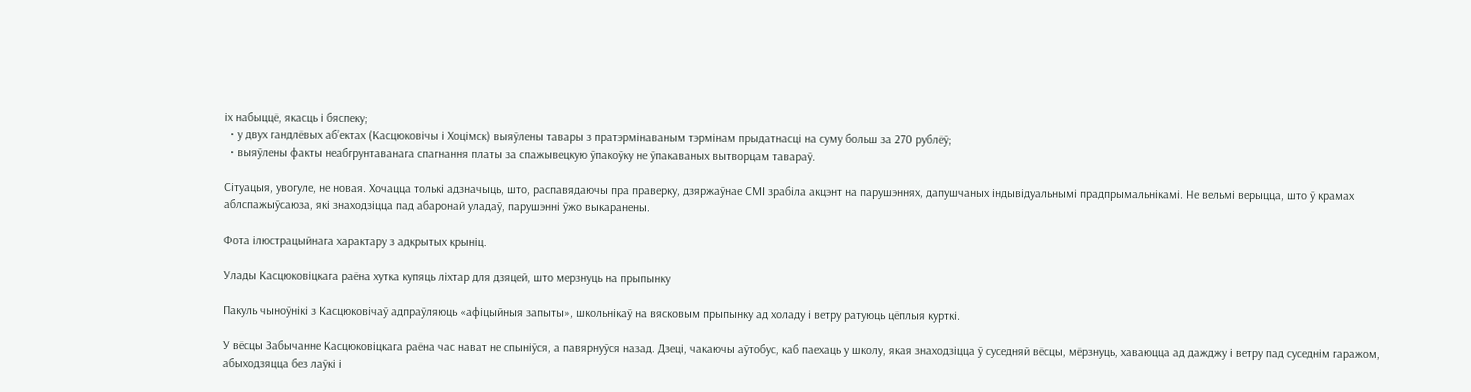іх набыццё, якасць і бяспеку;
  • у двух гандлёвых аб’ектах (Касцюковічы і Хоцімск) выяўлены тавары з пратэрмінаваным тэрмінам прыдатнасці на суму больш за 270 рублёў;
  • выяўлены факты неабгрунтаванага спагнання платы за спажывецкую ўпакоўку не ўпакаваных вытворцам тавараў.

Сітуацыя, увогуле, не новая. Хочацца толькі адзначыць, што, распавядаючы пра праверку, дзяржаўнае СМІ зрабіла акцэнт на парушэннях, дапушчаных індывідуальнымі прадпрымальнікамі. Не вельмі верыцца, што ў крамах аблспажыўсаюза, які знаходзіцца пад абаронай уладаў, парушэнні ўжо выкаранены.

Фота ілюстрацыйнага характару з адкрытых крыніц.

Улады Касцюковіцкага раёна хутка купяць ліхтар для дзяцей, што мерзнуць на прыпынку

Пакуль чыноўнікі з Касцюковічаў адпраўляюць «афіцыйныя запыты», школьнікаў на вясковым прыпынку ад холаду і ветру ратуюць цёплыя курткі.

У вёсцы Забычанне Касцюковіцкага раёна час нават не спыніўся, а павярнуўся назад. Дзеці, чакаючы аўтобус, каб паехаць у школу, якая знаходзіцца ў суседняй вёсцы, мёрзнуць, хаваюцца ад дажджу і ветру пад суседнім гаражом, абыходзяцца без лаўкі і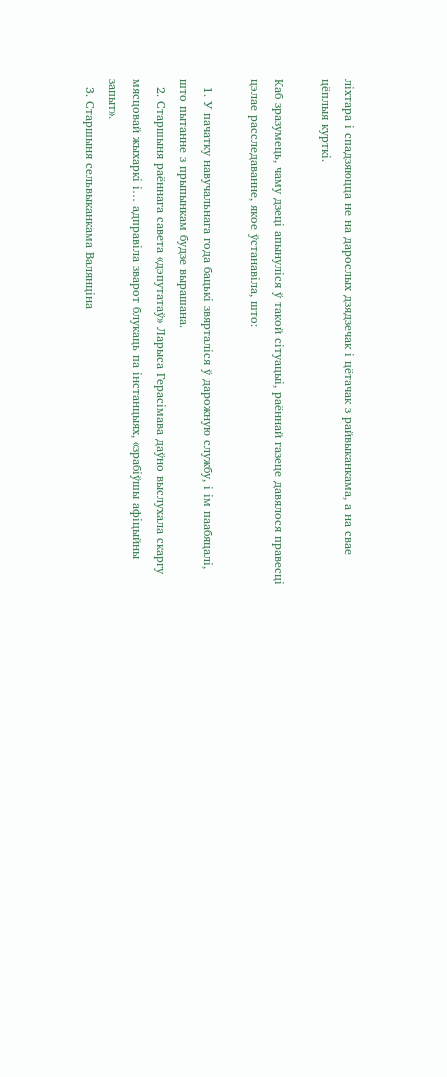ліхтара і спадзяюцца не на дарослых дзядзечак і цётачак з райвыканкама, а на свае цёплыя курткі.

Каб зразумець, чаму дзеці апынуліся ў такой сітуацыі, раённай газеце давялося правесці цэлае расследаванне, якое ўстанавіла, што:

  1. У пачатку навучальнага года бацькі звярталіся ў дарожную службу, і ім паабяцалі, што пытанне з прыпынкам будзе вырашана.
  2. Старшыня раённага савета «дэпутатаў» Ларыса Герасімава даўно выслухала скаргу мясцовай жыхаркі і… адправіла зварот блукаць па інстанцыях, «зрабіўшы афіцыйны запыт».
  3. Старшыня сельвыканкама Валянціна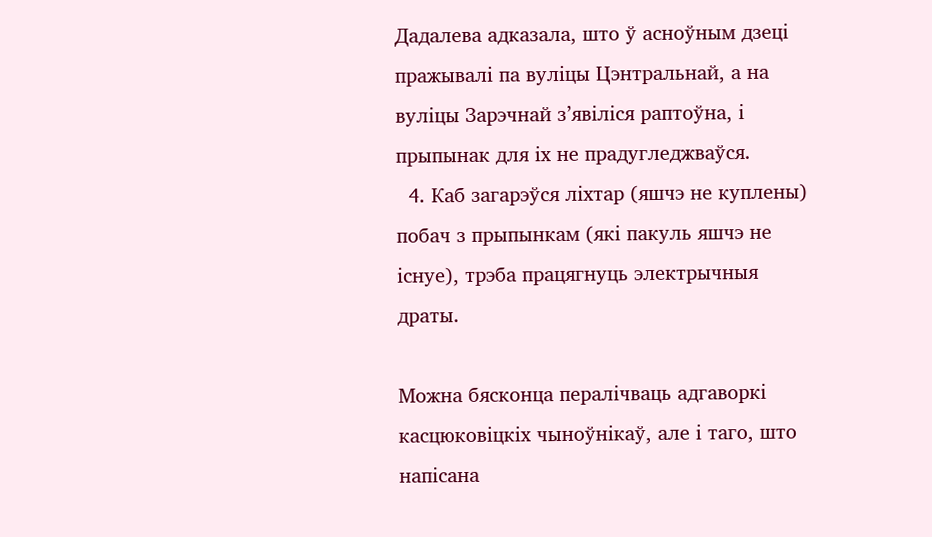Дадалева адказала, што ў асноўным дзеці пражывалі па вуліцы Цэнтральнай, а на вуліцы Зарэчнай з’явіліся раптоўна, і прыпынак для іх не прадугледжваўся.
  4. Каб загарэўся ліхтар (яшчэ не куплены) побач з прыпынкам (які пакуль яшчэ не існуе), трэба працягнуць электрычныя драты.

Можна бясконца пералічваць адгаворкі касцюковіцкіх чыноўнікаў, але і таго, што напісана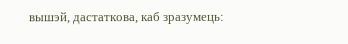вышэй, дастаткова, каб зразумець: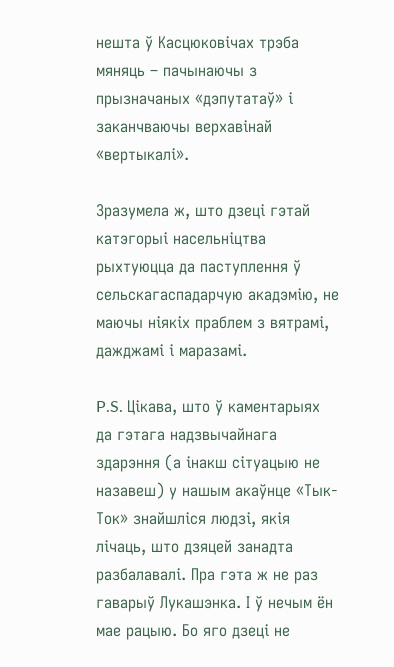нешта ў Касцюковічах трэба мяняць – пачынаючы з прызначаных «дэпутатаў» і заканчваючы верхавінай «вертыкалі».

Зразумела ж, што дзеці гэтай катэгорыі насельніцтва рыхтуюцца да паступлення ў сельскагаспадарчую акадэмію, не маючы ніякіх праблем з вятрамі, дажджамі і маразамі.

P.S. Цікава, што ў каментарыях да гэтага надзвычайнага здарэння (а інакш сітуацыю не назавеш) у нашым акаўнце «Тык-Ток» знайшліся людзі, якія лічаць, што дзяцей занадта разбалавалі. Пра гэта ж не раз гаварыў Лукашэнка. І ў нечым ён мае рацыю. Бо яго дзеці не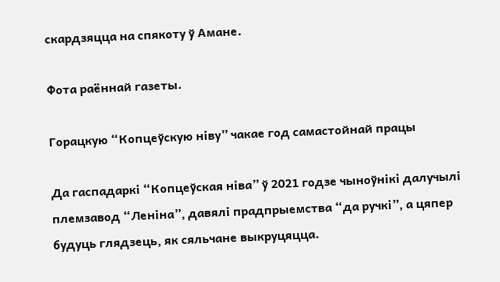скардзяцца на спякоту ў Амане.

Фота раённай газеты.

Горацкую “Копцеўскую ніву” чакае год самастойнай працы

Да гаспадаркі “Копцеўская ніва” ў 2021 годзе чыноўнікі далучылі племзавод “Леніна”, давялі прадпрыемства “да ручкі”, а цяпер будуць глядзець, як сяльчане выкруцяцца.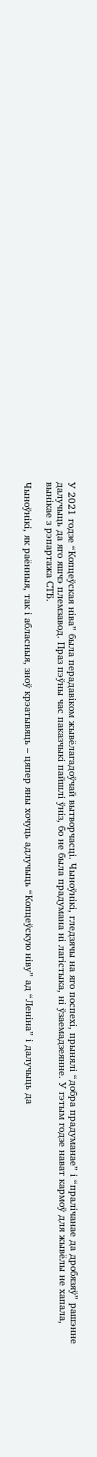У 2021 годзе “Копцеўская ніва” была перадавіком жывёлагадоўчай вытворчасці. Чыноўнікі, гледзячы на яго поспехі, прынялі “добра прадуманае” і “пралічанае да дробязяў” рашэнне далучыць да яго яшчэ племзавод. Праз пэўны час паказчыкі пайшлі ўніз, бо не была прадумана ні лагістыка, ні ўзаемадзеянне. У гэтым годзе нават кармоў для жывёлы не хапала, вынікае з рэпартажа СТБ.

Чыноўнікі, як раённыя, так і абласныя, зноў крэатывяць – цяпер яны хочуць адлучыць “Копцеўскую ніву” ад “Леніна” і далучыць да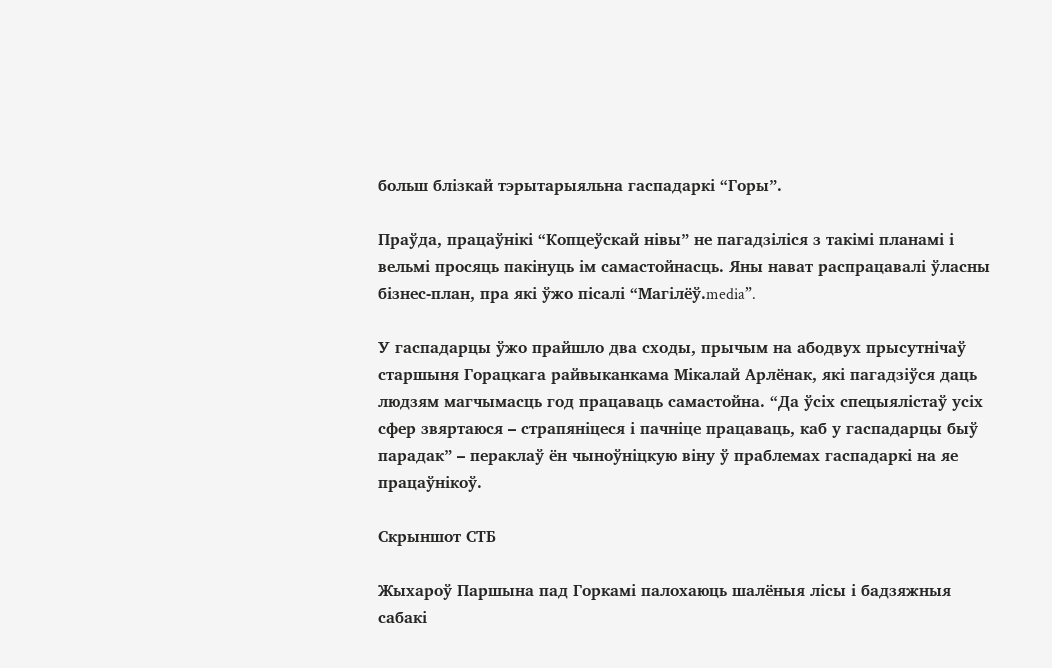больш блізкай тэрытарыяльна гаспадаркі “Горы”.

Праўда, працаўнікі “Копцеўскай нівы” не пагадзіліся з такімі планамі і вельмі просяць пакінуць ім самастойнасць. Яны нават распрацавалі ўласны бізнес-план, пра які ўжо пісалі “Магілёў.media”.

У гаспадарцы ўжо прайшло два сходы, прычым на абодвух прысутнічаў старшыня Горацкага райвыканкама Мікалай Арлёнак, які пагадзіўся даць людзям магчымасць год працаваць самастойна. “Да ўсіх спецыялістаў усіх сфер звяртаюся – страпяніцеся і пачніце працаваць, каб у гаспадарцы быў парадак” – пераклаў ён чыноўніцкую віну ў праблемах гаспадаркі на яе працаўнікоў.

Скрыншот СТБ

Жыхароў Паршына пад Горкамі палохаюць шалёныя лісы і бадзяжныя сабакі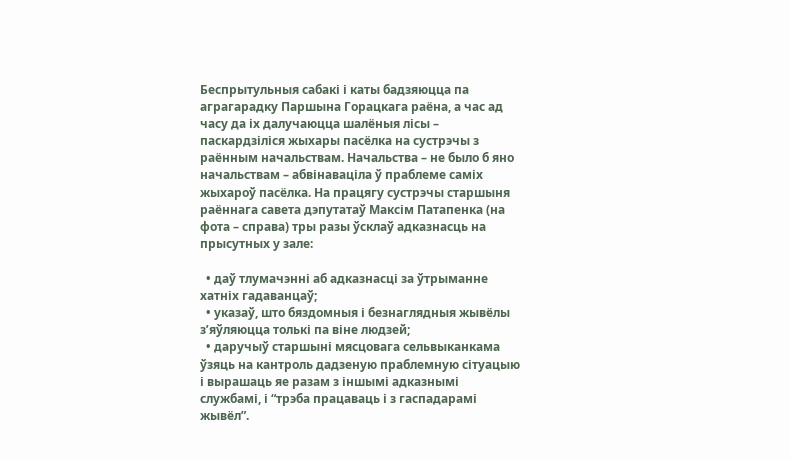Беспрытульныя сабакі і каты бадзяюцца па аграгарадку Паршына Горацкага раёна, а час ад часу да іх далучаюцца шалёныя лісы – паскардзіліся жыхары пасёлка на сустрэчы з раённым начальствам. Начальства – не было б яно начальствам – абвінаваціла ў праблеме саміх жыхароў пасёлка. На працягу сустрэчы старшыня раённага савета дэпутатаў Максім Патапенка (на фота – справа) тры разы ўсклаў адказнасць на прысутных у зале:

  • даў тлумачэнні аб адказнасці за ўтрыманне хатніх гадаванцаў;
  • указаў, што бяздомныя і безнаглядныя жывёлы з’яўляюцца толькі па віне людзей;
  • даручыў старшыні мясцовага сельвыканкама ўзяць на кантроль дадзеную праблемную сітуацыю і вырашаць яе разам з іншымі адказнымі службамі, і “трэба працаваць і з гаспадарамі жывёл”.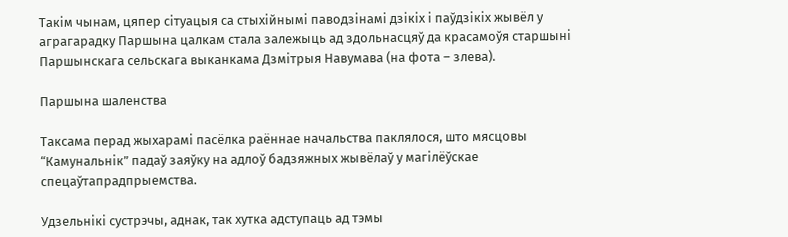Такім чынам, цяпер сітуацыя са стыхійнымі паводзінамі дзікіх і паўдзікіх жывёл у аграгарадку Паршына цалкам стала залежыць ад здольнасцяў да красамоўя старшыні Паршынскага сельскага выканкама Дзмітрыя Навумава (на фота – злева).

Паршына шаленства

Таксама перад жыхарамі пасёлка раённае начальства паклялося, што мясцовы “Камунальнік” падаў заяўку на адлоў бадзяжных жывёлаў у магілёўскае спецаўтапрадпрыемства.

Удзельнікі сустрэчы, аднак, так хутка адступаць ад тэмы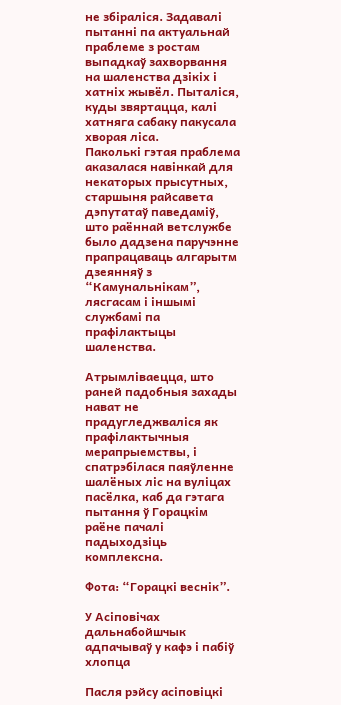не збіраліся. Задавалі пытанні па актуальнай праблеме з ростам выпадкаў захворвання на шаленства дзікіх і хатніх жывёл. Пыталіся, куды звяртацца, калі хатняга сабаку пакусала хворая ліса.
Паколькі гэтая праблема аказалася навінкай для некаторых прысутных, старшыня райсавета дэпутатаў паведаміў, што раённай ветслужбе было дадзена паручэнне прапрацаваць алгарытм дзеянняў з “Камунальнікам”, лясгасам і іншымі службамі па прафілактыцы шаленства.

Атрымліваецца, што раней падобныя захады нават не прадугледжваліся як прафілактычныя мерапрыемствы, і спатрэбілася паяўленне шалёных ліс на вуліцах пасёлка, каб да гэтага пытання ў Горацкім раёне пачалі падыходзіць комплексна.

Фота: “Горацкі веснік”.

У Асіповічах дальнабойшчык адпачываў у кафэ і пабіў хлопца

Пасля рэйсу асіповіцкі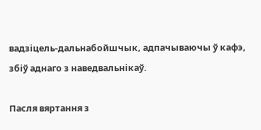вадзіцель-дальнабойшчык, адпачываючы ў кафэ, збіў аднаго з наведвальнікаў.

Пасля вяртання з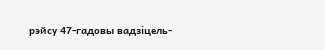рэйсу 47-гадовы вадзіцель-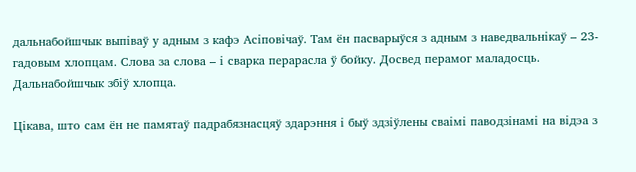дальнабойшчык выпіваў у адным з кафэ Асіповічаў. Там ён пасварыўся з адным з наведвальнікаў – 23-гадовым хлопцам. Слова за слова – і сварка перарасла ў бойку. Досвед перамог маладосць. Дальнабойшчык збіў хлопца.

Цікава, што сам ён не памятаў падрабязнасцяў здарэння і быў здзіўлены сваімі паводзінамі на відэа з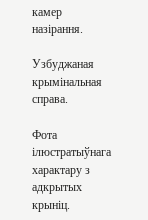камер назірання.

Узбуджаная крымінальная справа.

Фота ілюстратыўнага характару з адкрытых крыніц.